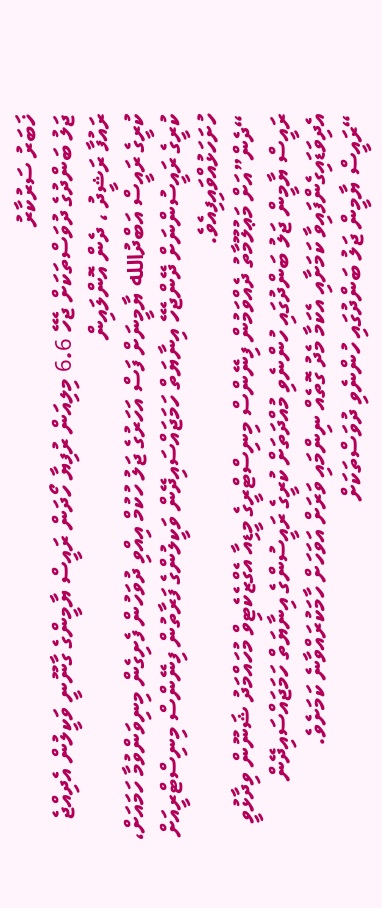ޚަބަރު ސަރުކާރު
ޖަލު ބަންދުގެ ދުވަސްތަކަށް ޖެހޭ 6.6 މިލިއަން ރުފިޔާ ހޯދަން ރައީސް ޔާމީންގެ ގާނޫނީ ވަކީލުން އެދިއްޖެ
ރައުފާ ރަޝީދު ، ދެން އޮންލައިން
ކުރީގެ ރައީސް އަބްދުالله ޔާމީނަށް ފަސް އަހަރުގެ ޖަލު ހުކުމް އިއްވި ދުވަހުން ފެށިގެން މިނިވަންވުމާ ހަމައަށް، ކުރީގެ ރައީސުންނަށް ދޭންޖެހޭ އިނާޔަތް ހަމަޖައްސައިދޭން ވަކީލުންގެ ފަރާތުން ފިނޭންސް މިނިސްޓްރީއަށް ހުށަހަޅުއްވައިފިއެވެ.
“ދެން”އަށް މަޢުލޫމާތު ދެއްވަމުން ފިނޭންސް މިނިސްޓްރީގެ މީޑިއާ އެގްޒެކެޓިވް މުހައްމަދު ޝަނޫން ވިދާޅުވީ ރައީސް ޔާމީން ޖަލު ބަންދުގައި ހުންނެވި މުއްދަތަށް ކުރީގެ ރައީސުންގެ އިނާޔަތް ހަމަޖައްސައިދޭން އެދިވަޑައިގެންފައިވާ ކަމަށާއި އެކަމާ މެދު ގޮތެއް ނިންމައި ވަރަށް އަވަހަށް ހާމަކުރައްވާނެ ކަމަށެވެ.
“ރައީސް ޔާމީން ޖަލު ބަންދުގައި ހުންނެވި ދުވަސްތަކަށް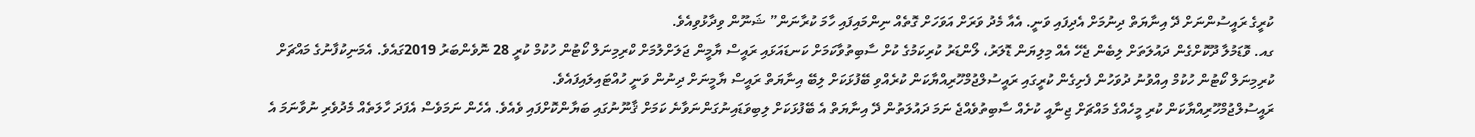ކުރީގެ ރައީސުންނަށް ދޭ އިނާޔަތް ދިނުމަށް އެދިފައި ވަނީ. އެއާ މެދު ވަރަށް އަވަހަށް ގޮތެއް ނިންމައިފައި ހާމަ ކުރާނަން” ޝަނޫން ވިދާޅުވިއެވެ.
ގއ. ވޮޑަމުލާ ދޫކޮށްގެން ދައުލަތަށް ލިބެން ޖެހޭ އެއް މިލިޔަން ޑޮލަރު، ލޯންޑަރު ކުރިކަމުގެ ކުށް ސާބިތުވާކަމަށް ކަނޑައަޅައި ރައީސް ޔާމީން ޖަލަށްލުމަށް ކްރިމިނަލް ކޯޓުން ހުކުމް ކުރީ 28 ނޮވެންބަރު 2019ގައެވެ. އެމަނިކުފާނުގެ މައްޗަށް ކުރިމިނަލް ކޯޓުން ހުކުމް އިއްވުނު ދުވަހުން ފެށިގެން ކުރީގައި ރައީސުލްޖުމްހޫރިއްޔާކަން ކުރެއްވި ބޭފުޅަކަށް ލިބޭ އިނާޔަތް ރައީސް ޔާމީނަށް ދިނުން ވަނީ ހުއްޓައިލައިފައެވެ.
ރައީސުލްޖުމްހޫރިއްޔާކަން ކުރި މީހެއްގެ މައްޗަށް ޖިނާއީ ކުށެއް ސާބިތުވެއްޖެ ނަމަ ދައުލަތުން ދޭ އިނާޔަތް އެ ބޭފުޅަކަށް ލިބިވަޑައިނުގަންނަވާނެ ކަމަށް ޤާނޫނުގައި ބަޔާންކޮށްފައި ވެއެވެ. އެހެން ނަމަވެސް އެފަދަ ހާލަތެއް މެދުވެރި ނުވާނަމަ އެ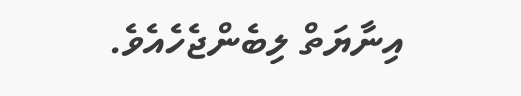އިނާޔަތް ލިބެންޖެހެއެވެ.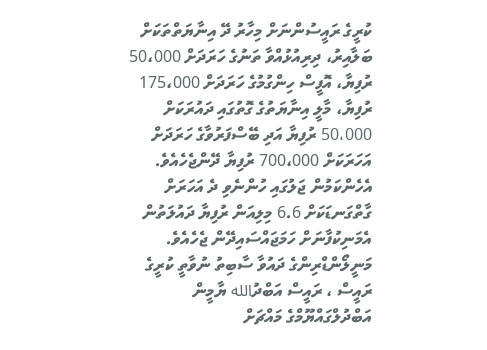ކުރީގެ ރައީސުންނަށް މިހާރު ދޭ އިނާޔަތްތަކަށް ބަލާއިރު، ދިރިއުޅުއްވާ ތަނުގެ ހަރަދަށް 50،000 ރުފިޔާ، އޮފީސް ހިންގުމުގެ ހަރަދަށް 175،000 ރުފިޔާ، މާލީ އިނާޔަތުގެ ގޮތުގައި ދައުރަކަށް 50،000 ރުފިޔާ އަދި ބޭސްފަރުވާގެ ހަރަދަށް އަހަރަކަށް 700،000 ރުފިޔާ ދޭންޖެހެއެވެ. އެހެންކަމުން ޖަލުގައި ހުންނެވި ދެ އަހަރަށް ގާތްގަނޑަކަށް 6.6 މިލިއަން ރުފިޔާ ދައުލަތުން އެމަނިކުފާނަށް ހަމަޖައްސައިދޭން ޖެހެއެވެ.
މަނީލޯންޑްރިންގެ ދައުވާ ސާބިތު ނުވާތީ ކުރީގެ ރައީސް ، ރައީސް އަބްދުالله ޔާމީން އަބްދުލްގައްޔޫމްގެ މައްޗަށް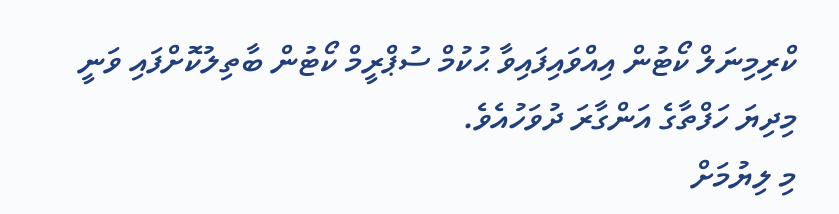ކްރިމިނަލް ކޯޓުން އިއްވައިފައިވާ ޙުކުމް ސުޕްރީމް ކޯޓުން ބާތިލުކޮށްފައި ވަނީ މިދިޔަ ހަފްތާގެ އަންގާރަ ދުވަހުއެވެ.
މި ލިޔުމަށް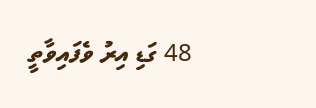48 ގަޑި އިރު ވެފައިވާތީ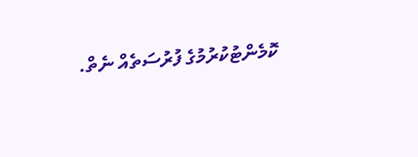ކޮމެންޓުކުރުމުގެ ފުރުސަތެއް ނެތް.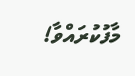މާފުކުރައްވާ!